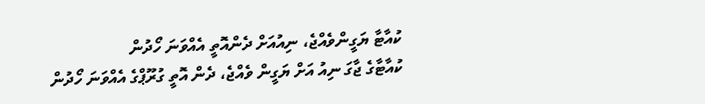ކުއާޓާ ޔަގީންވެއްޖެ، ނިއުއަށް ދެންއޮތީ އެއްވަނަ ހޯދުން
ކުއާޓާގެ ޖާގަ ނިއު އަށް ޔަގީން ވެއްޖެ، ދެން އޮތީ ގުރޫޕްގެ އެއްވަނަ ހޯދުން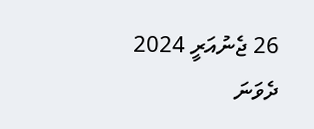26 ޖެނުއަރީ 2024
ދެވަނަ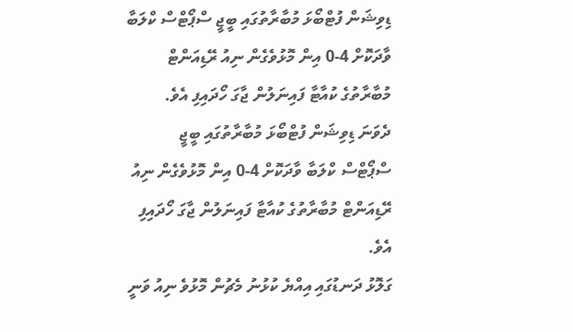ޑިވިޝަން ފުޓްބޯޅަ މުބާރާތުގައި ބީޖީ ސްޕޯޓްސް ކްލަބާ ވާދަކޮށް 4-0 އިން މޮޅުވެގެން ނިއު ރޭޑިއަންޓް މުބާރާތުގެ ކުއާޓާ ފައިނަލުން ޖާގަ ހޯދައިފި އެވެ.
ދެވަނަ ޑިވިޝަން ފުޓްބޯޅަ މުބާރާތުގައި ބީޖީ ސްޕޯޓްސް ކްލަބާ ވާދަކޮށް 4-0 އިން މޮޅުވެގެން ނިއު ރޭޑިއަންޓް މުބާރާތުގެ ކުއާޓާ ފައިނަލުން ޖާގަ ހޯދައިފި އެވެ.
ގަލޮޅު ދަނޑުގައި އިއްޔެ ކުޅުނު މެޗުން މޮޅުވެ ނިއު ވަނީ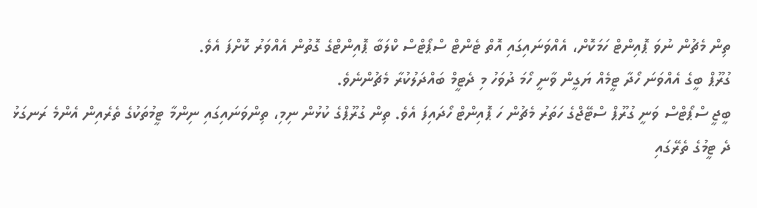ތިން މެޗުން ނުވަ ޕޮއިންޓް ހަމަކޮށް، އެއްވަނައިގައި އޮތް ޓެންޓް ސްޕޯޓްސް ކްލަބާ ޕޮއިންޓްގެ ގޮތުން އެއްވަރު ކޮށްފަ އެވެ.
ގުރޫޕް ބީގެ އެއްވަނަ ހޯދާ ޓީމެއް ޔަގީން ވާނީ ހޯމަ ދުވަހު މި ދެޓީމް ބައްދަލުކުރާ މެޗުންނެވެ.
ބީޖީ ސްޕޯޓްސް ވަނީ ގުރޫޕް ސްޓޭޖްގެ ހަތަރު މެޗުން ހަ ޕޮއިންޓް ހޯދައިފަ އެވެ. ތިން ގުރޫޕްގެ ކުޅުން ނިމި، ތިންވަނައިގައި ނިންމާ ޓީމުތަކުގެ ތެރެއިން އެންމެ ރަނގަޅު ދެ ޓީމުގެ ތެރޭގައި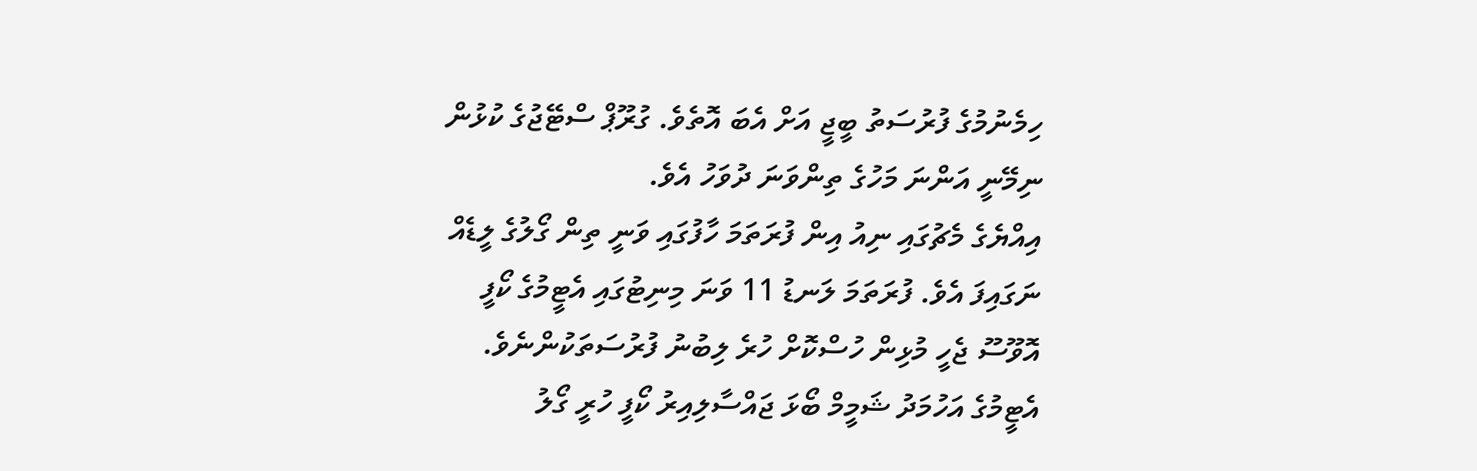ހިމެނުމުގެ ފުރުސަތު ބީޖީ އަށް އެބަ އޮތެވެ. ގުރޫޕް ސްޓޭޖުގެ ކުޅުން ނިމޭނީ އަންނަ މަހުގެ ތިންވަނަ ދުވަހު އެވެ.
އިއްޔެގެ މެޗުގައި ނިއު އިން ފުރަތަމަ ހާފުގައި ވަނީ ތިން ގޯލުގެ ލީޑެއް ނަގައިފަ އެވެ. ފުރަތަމަ ލަނޑު 11 ވަނަ މިނިޓުގައި އެޓީމުގެ ކޯފީ އޮވޫސޫ ޖެހީ މުޅިން ހުސްކޮށް ހުރެ ލިބުނު ފުރުސަތަކުންނެވެ. އެޓީމުގެ އަހުމަދު ޝަމީމް ބޯޅަ ޖައްސާލިއިރު ކޯފީ ހުރީ ގޯލު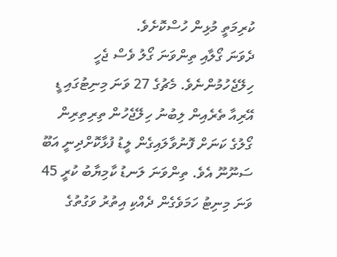ކުރިމަތީ މުޅިން ހުސްކޮށެވެ.
ދެވަނަ ގޯލާއި ތިންވަނަ ގޯލު ވެސް ޖެހީ ހިލޭޖެހުމުންނެވެ. މެޗުގެ 27 ވަނަ މިނިޓުގައި ޑީ އޭރިއާ ތެރެއިން ލިބުނު ހިލޭޖެހުން ތިރިތިރިން ގޯލުގެ ކަނަށް ފޮނުވާލައިގެން ލީޑު ފުޅާކޮށްދިނީ އަބޫ ސަނޫނޫ އެވެ. ތިންވަނަ ލަނޑު ކާމިޔާބު ކުރީ 45 ވަނަ މިނިޓު ހަމަވެގެން ދެއްކި އިތުރު ވަގުތުގެ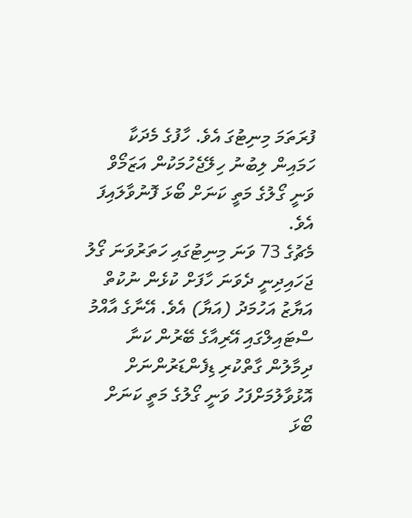ފުރަތަމަ މިނިޓުގަ އެވެ. ހާފުގެ މެދަކާ ހަމައިން ލިބުނު ހިލޭޖެހުމަކުން އަޒަމޯވް ވަނީ ގޯލުގެ މަތީ ކަނަށް ބޯޅަ ފޮނުވާލައިފަ އެވެ.
މެޗުގެ 73 ވަނަ މިނިޓުގައި ހަތަރުވަނަ ގޯލު ޖަހައިދިނީ ދެވަނަ ހާފަށް ކުޅެން ނުކުތް އަޔާޒު އަހުމަދު (އަޔާ) އެވެ. އޭނާގެ އާއްމު ސްޓައިލްގައި އޭރިއާގެ ބޭރުން ކަނާ ދިމާލުން ގާތްކުރި ޑިފެންޑަރުންނަށް އޮޅުވާލުމަށްފަހު ވަނީ ގޯލުގެ މަތީ ކަނަށް ބޯޅަ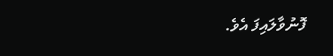ފޮނުވާލައިފަ އެވެ.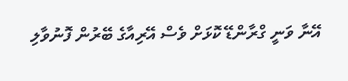އޭނާ ވަނީ ގްރާންޑޭ ކޮޅަށް ވެސް އޭރިއާގެ ބޭރުން ފޮނުވާލި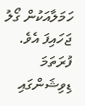ހަމަލާއަކުން ގޯލު ޖަހައިފަ އެވެ. ފުރަތަމަ ޑިވިޝަންގައި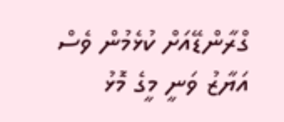ގްރާންޑޭއަށް ކުޅެމުން ވެސް އަޔާޒު ވަނީ މީގެ މޮޅު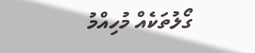ގޯލުތަކެއް މުހިއްމު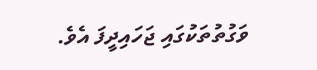ވަގުތުތަކުގައި ޖަހައިދީފަ އެވެ.